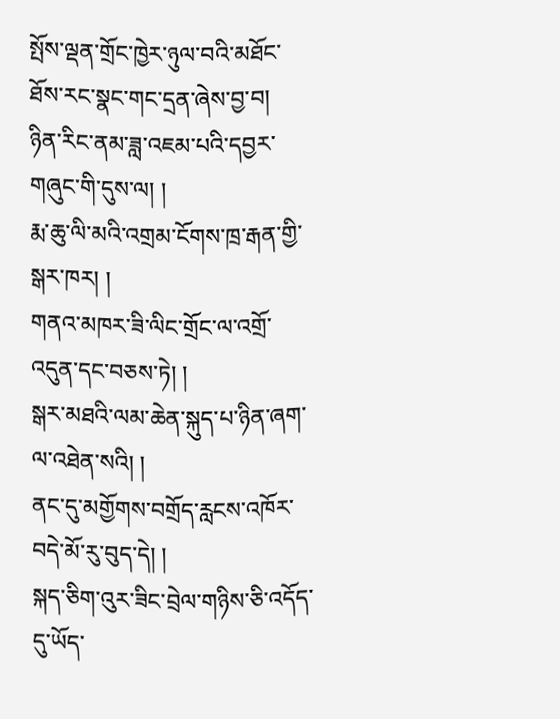སྤོས་ལྡན་གྲོང་ཁྱེར་ཉུལ་བའི་མཐོང་ཐོས་རང་སྣང་གང་དྲན་ཞེས་བྱ་བ།
ཉིན་རིང་ནམ་ཟླ་འཇམ་པའི་དབྱར་གཞུང་གི་དུས་ལ། །
རྨ་ཆུ་ལི་མའི་འགྲམ་ངོགས་ཁྲ་རྒན་གྱི་སྒར་ཁར། །
གནའ་མཁར་ཟི་ལིང་གྲོང་ལ་འགྲོ་འདུན་དང་བཅས་ཏེ། །
སྒར་མཐའི་ལམ་ཆེན་སྐུད་པ་ཉིན་ཞག་ལ་འཐེན་སའི། །
ནང་དུ་མགྱོགས་བགྲོད་རླངས་འཁོར་བདེ་མོ་རུ་བུད་དེ། །
སྐད་ཅིག་འུར་ཟིང་བྲེལ་གཉིས་ཅི་འདོད་དུ་ཡོད་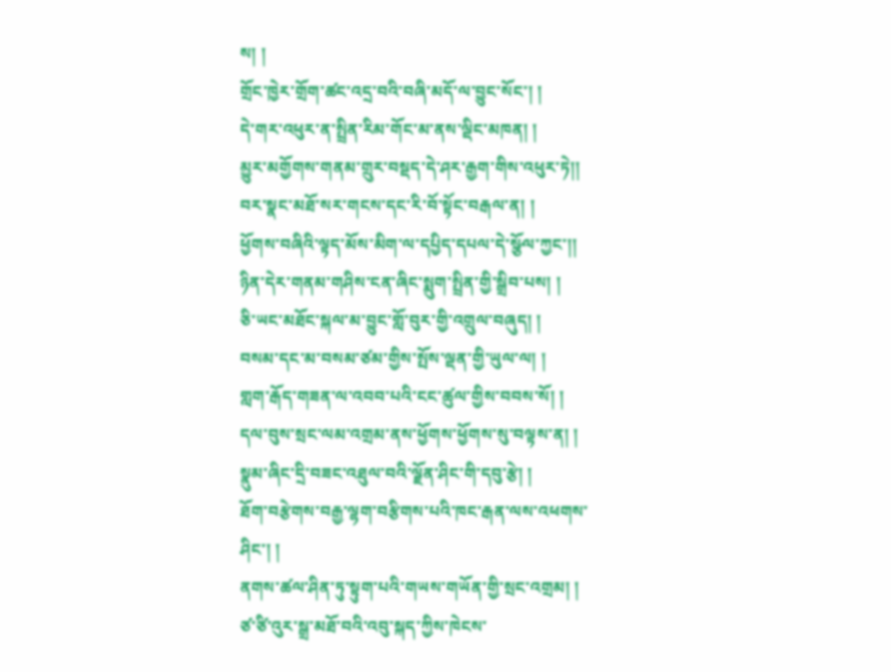ས། །
གྲོང་ཁྱེར་གྲོག་ཚང་འདྲ་བའི་བཞི་མདོ་ལ་བྱུང་སོང་། །
དེ་གར་འཕུར་ན་སྤྲིན་རིམ་གོང་མ་ནས་ལྡིང་མཁན། །
མྱུར་མགྱོགས་གནམ་གྲུར་བསྡད་དེ་ཤར་རྒྱག་གིས་འཕུར་ཏེ།།
བར་སྣང་མཐོ་སར་གངས་དང་རི་བོ་སྟོང་བརྒལ་ན། །
ཕྱོགས་བཞིའི་ལྟད་མོས་མིག་ལ་དཔྱིད་དཔལ་དེ་སྩོལ་ཀྱང་།།
ཉིན་དེར་གནམ་གཤིས་ངན་ཞིང་སྨུག་སྤྲིན་གྱི་སྒྲིབ་པས། །
ཅི་ཡང་མཐོང་སྐལ་མ་བྱུང་གློ་བུར་གྱི་འགྲུལ་བཞུད། །
བསམ་དང་མ་བསམ་ཙམ་གྱིས་སྤོས་ལྡན་གྱི་ཡུལ་ལ། །
གླག་རྒོད་གཟན་ལ་འབབ་པའི་ངང་ཚུལ་གྱིས་བབས་སོ། །
དལ་བུས་སྲང་ལམ་འགྲམ་ནས་ཕྱོགས་ཕྱོགས་སུ་བལྟས་ན། །
སྣུམ་ཞིང་དྲི་བཟང་འཐུལ་བའི་ལྗོན་ཤིང་གི་དབུ་རྩེ། །
ཐོག་བརྩེགས་བརྒྱ་ལྷག་བརྩིགས་པའི་ཁང་རྒན་ལས་འཕགས་ཤིང་། །
ནགས་ཚལ་ཤིན་ཏུ་སྟུག་པའི་གཡས་གཡོན་གྱི་སྲང་འགྲམ། །
ཙ་ཙི་འུར་སྒྲ་མཐོ་བའི་འབུ་སྐད་ཀྱིས་ཁེངས་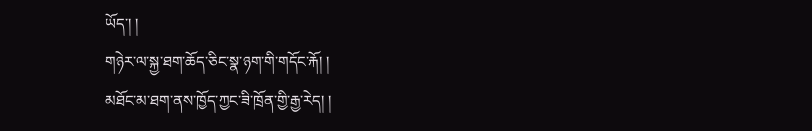ཡོད་། །
གཉེར་ལ་སྐྱ་ཐག་ཆོད་ཅིང་སྣ་ཉག་གི་གདོང་རྐོ། །
མཐོང་མ་ཐག་ནས་ཁྱོད་ཀྱང་ཟི་ཁྲོན་གྱི་རྒྱ་རེད། །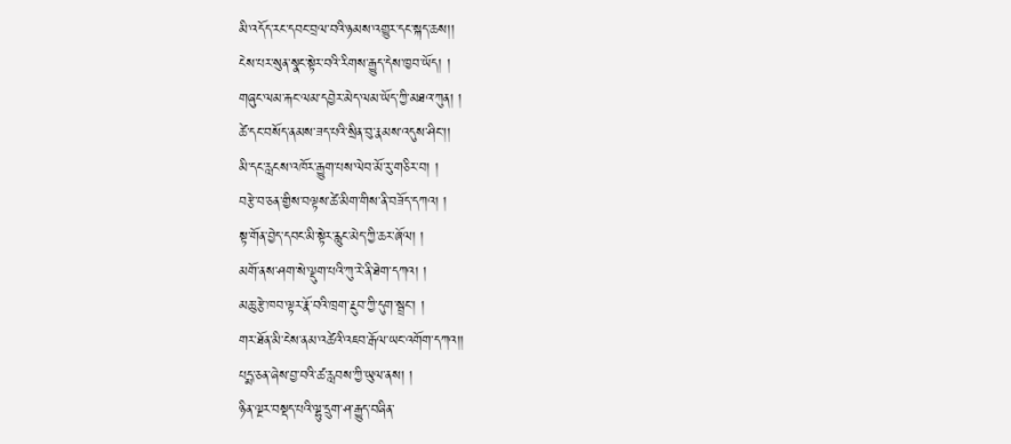མི་འདོད་རང་དབང་བྲལ་བའི་ཉམས་འགྱུར་དང་སྐད་ཆས།།
ངེས་པར་སུན་སྣང་སྟེར་བའི་རིགས་རྒྱུད་དེས་ཁྱབ་ཡོད། །
གཞུང་ལམ་རྐང་ལམ་དབྱེར་མེད་ལམ་ཡོད་ཀྱི་མཐའ་ཀུན། །
ཚེ་དང་བསོད་ནམས་ཟད་པའི་སྲིན་བུ་རྣམས་འདུས་ཤིང་།།
མི་དང་རླངས་འཁོར་རྒྱུག་པས་ལེབ་མོ་རུ་གཅིར་བ། །
བརྩེ་བ་ཅན་གྱིས་བལྟས་ཚེ་མིག་གིས་ནི་བཟོད་དཀའ། །
སྟ་གོན་བྱེད་དབང་མི་སྟེར་རླུང་མེད་ཀྱི་ཆར་ཞོལ། །
མགོ་ནས་ཤག་སེ་ལྡུག་པའི་ཀུ་རེ་ནི་ཐེག་དཀའ། །
མཆུ་རྩེ་ཁབ་ལྟར་རྣོ་བའི་ཁྲག་རྔུབ་ཀྱི་དུག་སྦྲང་། །
གར་ཐོན་མི་ངེས་ནམ་འཚེའི་འཇབ་རྒོལ་ཡང་འགོག་དཀའ།།
པདྨ་ཅན་ཞེས་བྱ་བའི་ཚ་རླབས་ཀྱི་ཡུལ་ནས། །
ཉིན་ལྔར་བསྡད་པའི་ལྷུ་དྲུག་ཤ་རྒྱུད་བཞིན་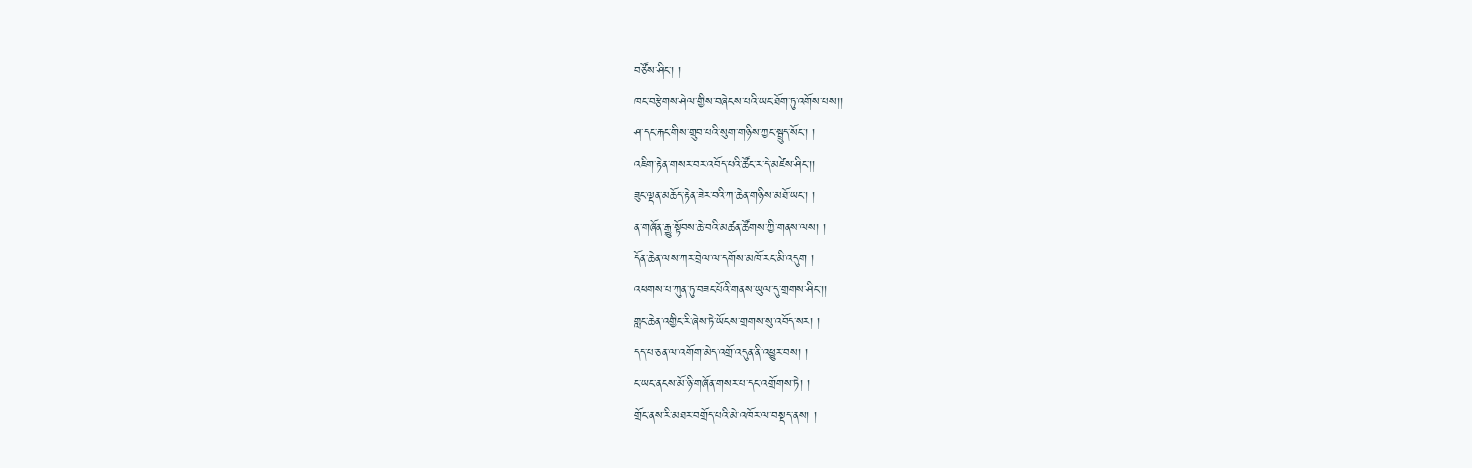བཙོས་ཤིང་། །
ཁང་བརྩེགས་ཤེལ་གྱིས་བཞེངས་པའི་ཡང་ཐོག་ཏུ་འགོས་པས།།
ཤ་དང་རྐང་གིས་གྲུབ་པའི་སུག་གཉིས་ཀྱང་སྦྲུད་སོང་། །
འཇིག་རྟེན་གསར་བར་འབོད་པའི་ཚོང་ར་དེ་མཛེས་ཤིང་།།
ཟུང་ལྡན་མཆོད་རྟེན་ཟེར་བའི་ཀ་ཆེན་གཉིས་མཐོ་ཡང་། །
ན་གཞོན་རྒྱུ་སྟོབས་ཆེ་བའི་མཚན་ཚོགས་ཀྱི་གནས་ལས། །
དོན་ཆེན་ལས་ཀར་བྲེལ་ལ་དགོས་མཁོ་རང་མི་འདུག །
འཕགས་པ་ཀུན་ཏུ་བཟང་པོའི་གནས་ཡུལ་དུ་གྲགས་ཤིང་།།
གླང་ཆེན་འགྱིང་རི་ཞེས་ཏེ་ཡོངས་གྲགས་སུ་འབོད་སར། །
དད་པ་ཅན་ལ་འགོག་མེད་འགྲོ་འདུན་ནི་འཕྱུར་བས། །
ང་ཡང་ནངས་མོ་ཉི་གཞོན་གསར་པ་དང་འགྲོགས་ཏེ། །
གྲོང་ནས་རི་མཐར་བགྲོད་པའི་མེ་འཁོར་ལ་བསྡད་ནས། །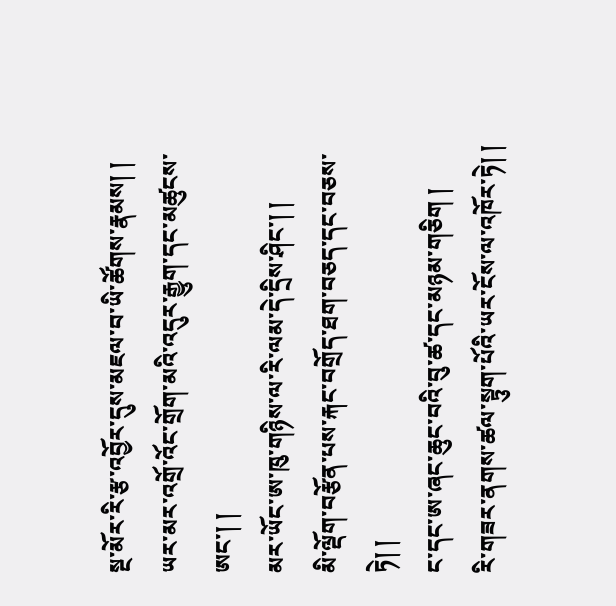སྔ་མོར་རི་རྩ་འབྱོར་དུས་མཇལ་བ་ཡི་ཚོགས་རྣམས། །
ཡར་མར་འགྲོ་འོང་གྲོག་མའི་འདུར་རྒྱུག་དང་མཚུངས་ཨང་། །
མར་ཡོང་ཨ་ཁུ་གཉིས་ལ་རི་ལམ་དེ་དྲིས་ཤིང་། །
མི་ལྡོག་བརྩོན་པས་རྐང་བགྲོད་ཐག་བཅད་དང་བཅས་ཏེ། །
ང་དང་ཨ་ཞང་ཆུང་བའི་བུ་ཚ་དང་མཉམ་གཅིག །
རི་གཟར་ནགས་ཚལ་སྟུག་པོའི་ཡར་ངོས་ལ་འཁོར་ཏེ། །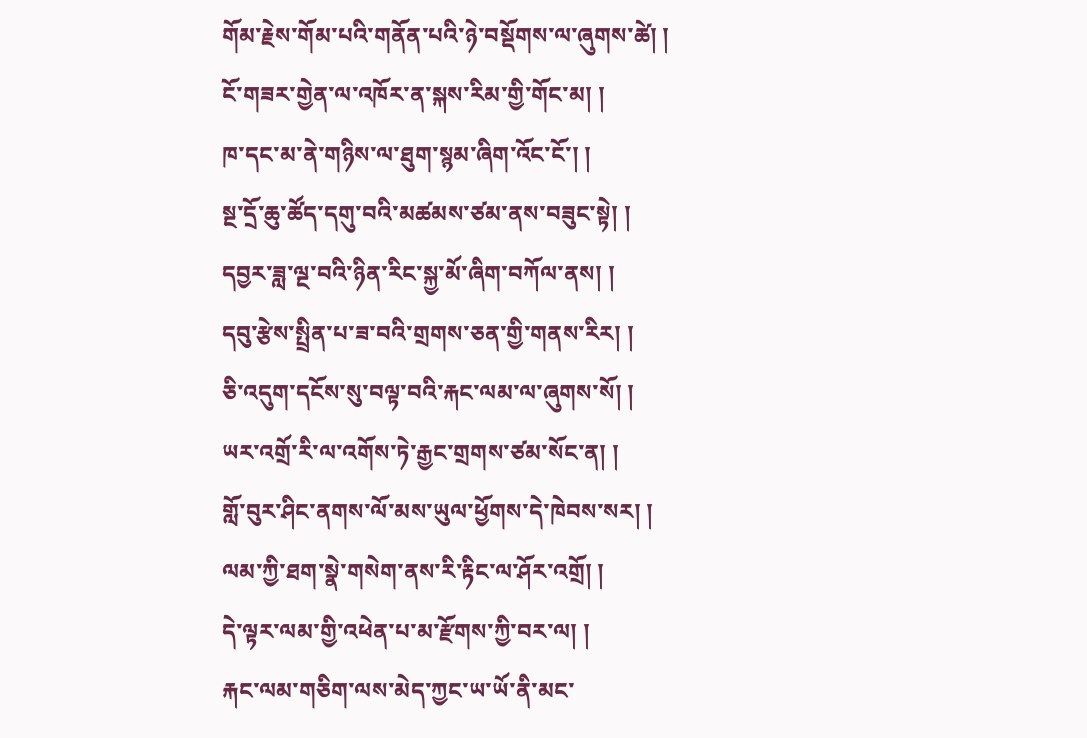གོམ་རྗེས་གོམ་པའི་གནོན་པའི་ཉེ་བསྡོགས་ལ་ཞུགས་ཚེ། །
ངོ་གཟར་གྱེན་ལ་འཁོར་ན་སྐས་རིམ་གྱི་གོང་མ། །
ཁ་དང་མ་ནེ་གཉིས་ལ་ཐུག་སྙམ་ཞིག་འོང་ངོ་། །
སྔ་དྲོ་ཆུ་ཚོད་དགུ་བའི་མཚམས་ཙམ་ནས་བཟུང་སྟེ། །
དབྱར་ཟླ་ལྔ་བའི་ཉིན་རིང་སྐྱ་མོ་ཞིག་བཀོལ་ནས། །
དབུ་རྩེས་སྤྲིན་པ་ཟ་བའི་གྲགས་ཅན་གྱི་གནས་རིར། །
ཅི་འདུག་དངོས་སུ་བལྟ་བའི་རྐང་ལམ་ལ་ཞུགས་སོ། །
ཡར་འགྲོ་རི་ལ་འགོས་ཏེ་རྒྱང་གྲགས་ཙམ་སོང་ན། །
གློ་བུར་ཤིང་ནགས་ལོ་མས་ཡུལ་ཕྱོགས་དེ་ཁེབས་སར། །
ལམ་ཀྱི་ཐག་སྣེ་གསེག་ནས་རི་རྟིང་ལ་ཤོར་འགྲོ། །
དེ་ལྟར་ལམ་གྱི་འཕེན་པ་མ་རྫོགས་ཀྱི་བར་ལ། །
རྐང་ལམ་གཅིག་ལས་མེད་ཀྱང་ཡ་ཡོ་ནི་མང་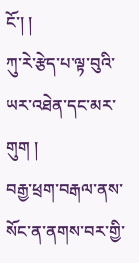ངོ་། །
ཀུ་རེ་རྩེད་པ་ལྟ་བུའི་ཡར་འཐེན་དང་མར་གུག །
བརྒྱ་ཕྲག་བརྒལ་ནས་སོང་ན་ནགས་བར་གྱི་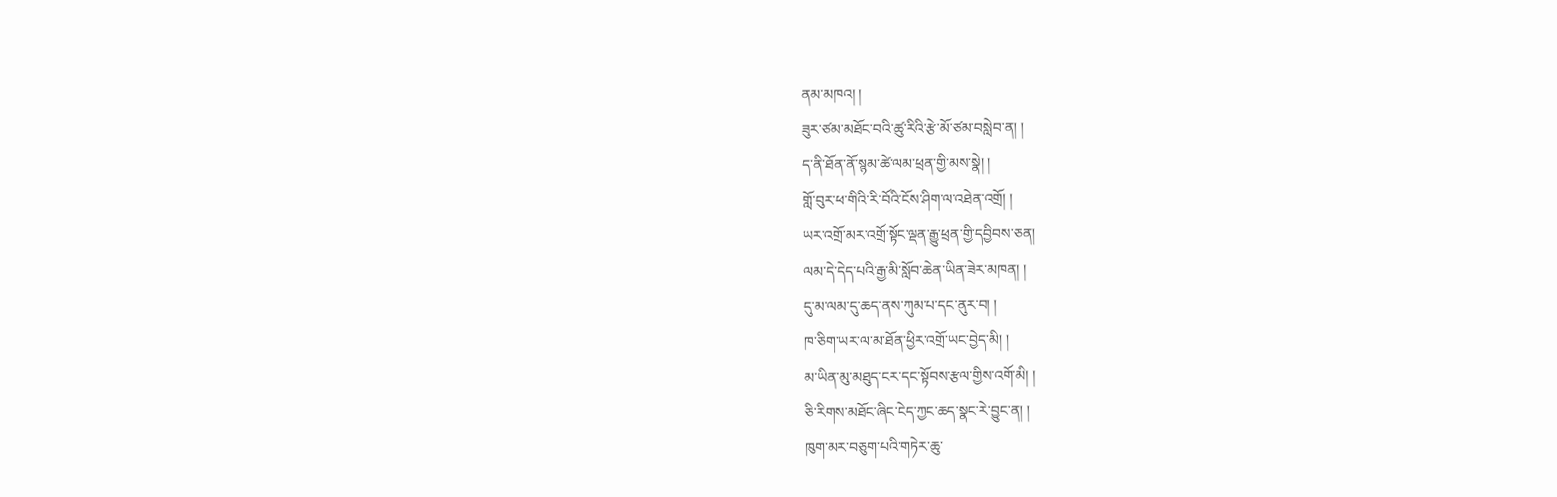ནམ་མཁའ། །
ཟུར་ཙམ་མཐོང་བའི་ཚུ་རིའི་རྩེ་མོ་ཙམ་བསླེབ་ན། །
ད་ནི་ཐོན་ནོ་སྙམ་ཚེ་ལམ་ཕྲན་གྱི་མས་སྣེ། །
གློ་བུར་ཕ་གིའི་རི་བོའི་ངོས་ཤིག་ལ་འཐེན་འགྲོ། །
ཡར་འགྲོ་མར་འགྲོ་སྟོང་ལྡན་རྒྱུ་ཕྲན་གྱི་དབྱིབས་ཅན།
ལམ་དེ་དེད་པའི་རྒྱ་མི་སློབ་ཆེན་ཡིན་ཟེར་མཁན། །
དུ་མ་ལམ་དུ་ཆད་ནས་ཀུམ་པ་དང་ནུར་བ། །
ཁ་ཅིག་ཡར་ལ་མ་ཐོན་ཕྱིར་འགྲོ་ཡང་བྱེད་མི། །
མ་ཡིན་མུ་མཐུད་ངར་དང་སྟོབས་རྩལ་གྱིས་འགོ་མི། །
ཅི་རིགས་མཐོང་ཞིང་ངེད་ཀྱང་ཆད་སྣང་རེ་བྱུང་ན། །
ཁུག་མར་བཅུག་པའི་གཏེར་ཆུ་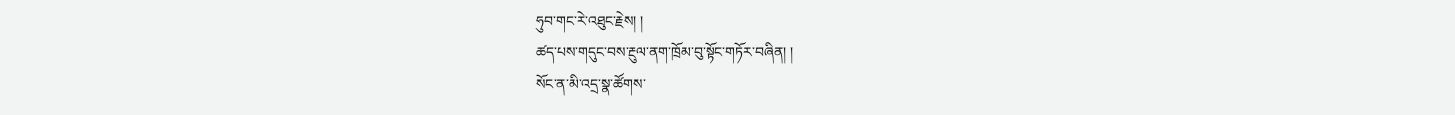ཧུབ་གང་རེ་འཐུང་རྗེས། །
ཚད་པས་གདུང་བས་རྔུལ་ནག་ཁྲོམ་བུ་སྟོང་གཏོར་བཞིན། །
སོང་ན་མི་འདྲ་སྣ་ཚོགས་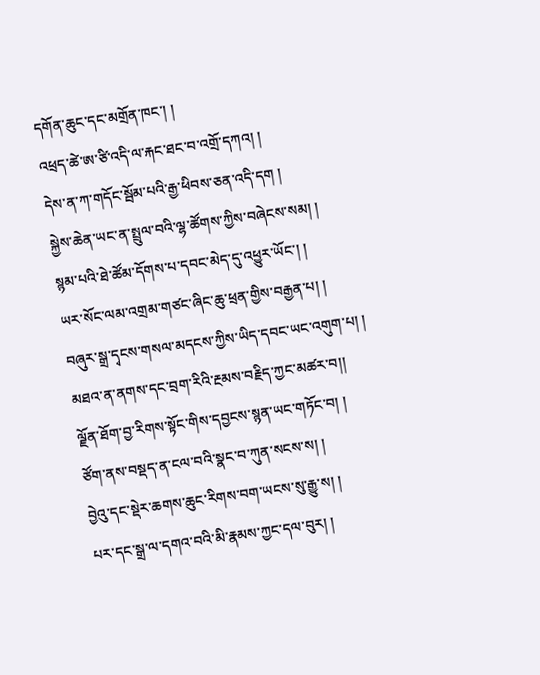དགོན་ཆུང་དང་མགྲོན་ཁང་། །
འཕྲད་ཚེ་ཨ་ཙི་འདི་ལ་རྐང་ཐང་བ་འགྲོ་དཀའ། །
དེས་ན་ཀ་གདོང་སྦོམ་པའི་རྒྱ་ཕིབས་ཅན་འདི་དག །
སྐྱེས་ཆེན་ཡང་ན་སྤྲུལ་བའི་ལྷ་ཚོགས་ཀྱིས་བཞེངས་སམ། །
སྙམ་པའི་ཐེ་ཚོམ་དོགས་པ་དབང་མེད་དུ་འཕྱུར་ཡོང་། །
ཡར་སོང་ལམ་འགྲམ་གཙང་ཞིང་ཆུ་ཕྲན་གྱིས་བརྒྱན་པ། །
བཞུར་སྒྲ་དྭངས་གསལ་མདངས་ཀྱིས་ཡིད་དབང་ཡང་འགུག་པ། །
མཐའ་ན་ནགས་དང་བྲག་རིའི་རྔམས་བརྗིད་ཀྱང་མཚར་བ།།
ལྗོན་ཐོག་བྱ་རིགས་སྟོང་གིས་དབྱངས་སྙན་ཡང་གཏོང་བ། །
ཙོག་ནས་བསྡད་ན་ངལ་བའི་སྣང་བ་ཀུན་སངས་ས། །
བྱེའུ་དང་སྡེར་ཆགས་ཆུང་རིགས་བག་ཡངས་སུ་རྒྱུ་ས། །
པར་དང་སྒྲ་ལ་དགའ་བའི་མི་རྣམས་ཀྱང་དལ་བུར། །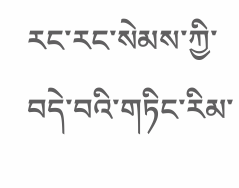རང་རང་སེམས་ཀྱི་བདེ་བའི་གཏིང་རིམ་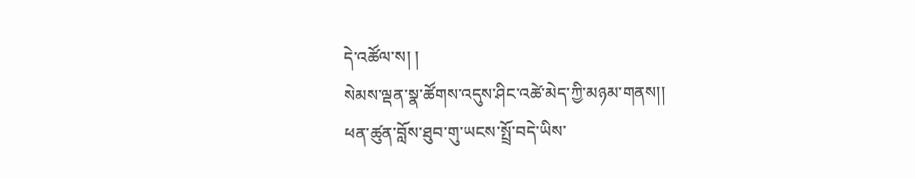དེ་འཚོལ་ས། །
སེམས་ལྡན་སྣ་ཚོགས་འདུས་ཤིང་འཚེ་མེད་ཀྱི་མཉམ་གནས།།
ཕན་ཚུན་བློས་ཐུབ་གུ་ཡངས་སྤྲོ་བདེ་ཡིས་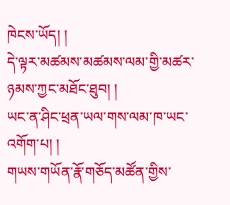ཁེངས་ཡོད། །
དེ་ལྟར་མཚམས་མཚམས་ལམ་གྱི་མཚར་ཉམས་ཀྱང་མཐོང་ཐུབ། །
ཡང་ན་ཤིང་ཕྲན་ཡལ་གས་ལམ་ཁ་ཡང་འགོག་པ། །
གཡས་གཡོན་རྣོ་གཅོད་མཚོན་གྱིས་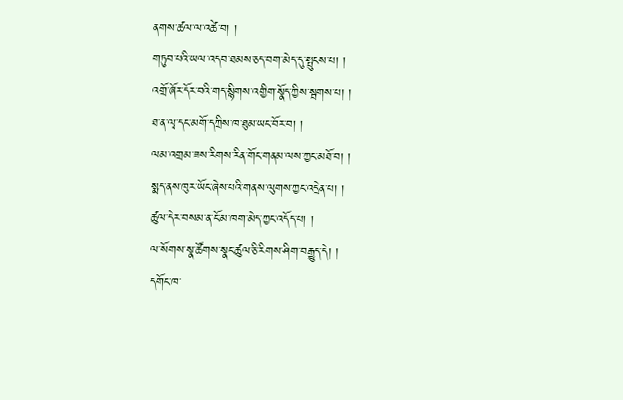ནགས་ཚལ་ལ་འཚེ་བ། །
གཏུབ་པའི་ཡལ་འདབ་ཐམས་ཅད་བག་མེད་དུ་སྤུངས་པ། །
འགྲོ་ཞོར་དོར་བའི་གད་སྙིགས་འགྱིག་སྣོད་ཀྱིས་སྦགས་པ། །
ཐ་ན་ལྭ་དང་མགོ་དཀྲིས་ཁ་ཐུམ་ཡང་བོར་བ། །
ལམ་འགྲམ་ཟས་རིགས་རིན་གོང་གནམ་ལས་ཀྱང་མཐོ་བ། །
སྨད་ནས་ཁུར་ཡོང་ཞེས་པའི་གནས་ལུགས་ཀྱང་འདྲེན་པ། །
ཚུལ་དེར་བསམ་ན་ངོ་མ་ཁག་མེད་ཀྱང་འདོད་པ། །
ལ་སོགས་སྣ་ཚོགས་སྣང་ཚུལ་ཅི་རིགས་ཤིག་བརྒྱུད་དེ། །
དགོང་ཁ་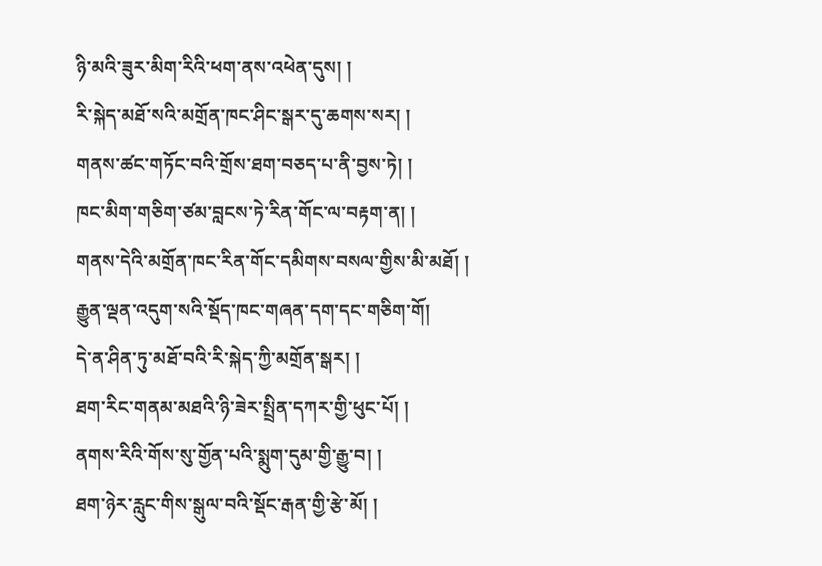ཉི་མའི་ཟུར་མིག་རིའི་ཕག་ནས་འཕེན་དུས། །
རི་སྐེད་མཐོ་སའི་མགྲོན་ཁང་ཤིང་སྒར་དུ་ཆགས་སར། །
གནས་ཚང་གཏོང་བའི་གྲོས་ཐག་བཅད་པ་ནི་བྱས་ཏེ། །
ཁང་མིག་གཅིག་ཙམ་བླངས་ཏེ་རིན་གོང་ལ་བརྟག་ན། །
གནས་དེའི་མགྲོན་ཁང་རིན་གོང་དམིགས་བསལ་གྱིས་མི་མཐོ། །
རྒྱུན་ལྡན་འདུག་སའི་སྡོད་ཁང་གཞན་དག་དང་གཅིག་གོ།
དེ་ན་ཤིན་ཏུ་མཐོ་བའི་རི་སྐེད་ཀྱི་མགྲོན་སྒར། །
ཐག་རིང་གནམ་མཐའི་ཉི་ཟེར་སྤྲིན་དཀར་གྱི་ཕུང་པོ། །
ནགས་རིའི་གོས་སུ་གྱོན་པའི་སྨུག་དུམ་གྱི་རྒྱུ་བ། །
ཐག་ཉེར་རླུང་གིས་སྒུལ་བའི་སྡོང་རྒན་གྱི་རྩེ་མོ། །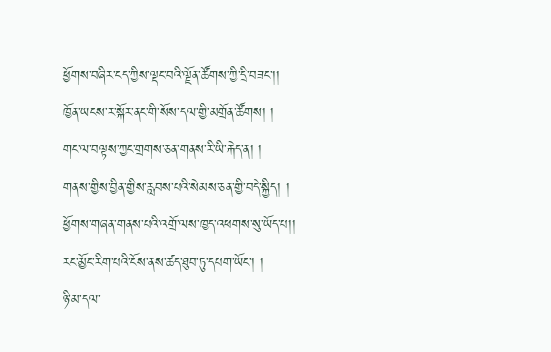ཕྱོགས་བཞིར་ངད་ཀྱིས་ལྡང་བའི་ལྗོན་ཚོགས་ཀྱི་དྲི་བཟང་།།
ཁྱོན་ཡངས་ར་སྐོར་ནང་གི་སོས་དལ་གྱི་མགྲོན་ཚོགས། །
གང་ལ་བལྟས་ཀྱང་གྲགས་ཅན་གནས་རི་ཡི་རྐེད་ན། །
གནས་གྱིས་བྱིན་གྱིས་རླབས་པའི་སེམས་ཅན་གྱི་བདེ་སྐྱིད། །
ཕྱོགས་གཞན་གནས་པའི་འགྲོ་ལས་ཁྱད་འཕགས་སུ་ཡོད་པ།།
རང་མྱོང་རིག་པའི་ངོས་ནས་ཚད་ཐུབ་ཏུ་དཔག་ཡོང་། །
ཉི་མ་དལ་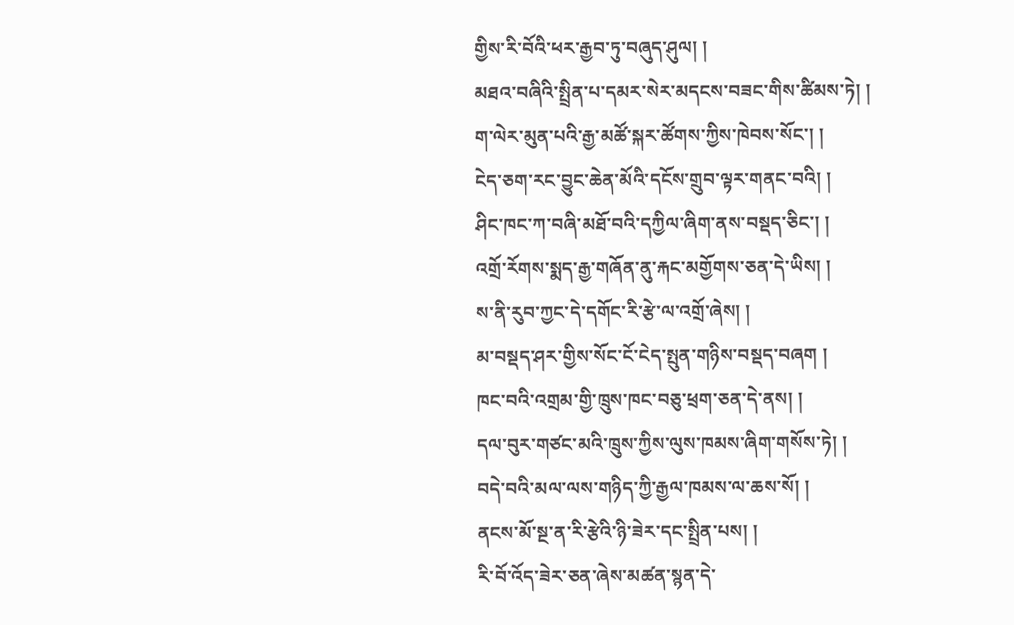གྱིས་རི་བོའི་ཕར་རྒྱབ་ཏུ་བཞུད་ཤུལ། །
མཐའ་བཞིའི་སྤྲིན་པ་དམར་སེར་མདངས་བཟང་གིས་ཚིམས་ཏེ། །
ག་ལེར་མུན་པའི་རྒྱ་མཚོ་སྐར་ཚོགས་ཀྱིས་ཁེབས་སོང་། །
ངེད་ཅག་རང་བྱུང་ཆེན་མོའི་དངོས་གྲུབ་ལྟར་གནང་བའི། །
ཤིང་ཁང་ཀ་བཞི་མཐོ་བའི་དཀྱིལ་ཞིག་ནས་བསྡད་ཅིང་། །
འགྲོ་རོགས་སྨད་རྒྱ་གཞོན་ནུ་རྐང་མགྱོགས་ཅན་དེ་ཡིས། །
ས་ནི་རུབ་ཀྱང་དེ་དགོང་རི་རྩེ་ལ་འགྲོ་ཞེས། །
མ་བསྡད་ཤར་གྱིས་སོང་ངོ་ངེད་སྤུན་གཉིས་བསྡད་བཞག །
ཁང་བའི་འགྲམ་གྱི་ཁྲུས་ཁང་བཅུ་ཕྲག་ཅན་དེ་ནས། །
དལ་བུར་གཙང་མའི་ཁྲུས་ཀྱིས་ལུས་ཁམས་ཞིག་གསོས་ཏེ། །
བདེ་བའི་མལ་ལས་གཉིད་ཀྱི་རྒྱལ་ཁམས་ལ་ཆས་སོ། །
ནངས་མོ་སྔ་ན་རི་རྩེའི་ཉི་ཟེར་དང་སྤྲིན་པས། །
རི་བོ་འོད་ཟེར་ཅན་ཞེས་མཚན་སྙན་དེ་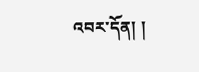འབར་དོན། །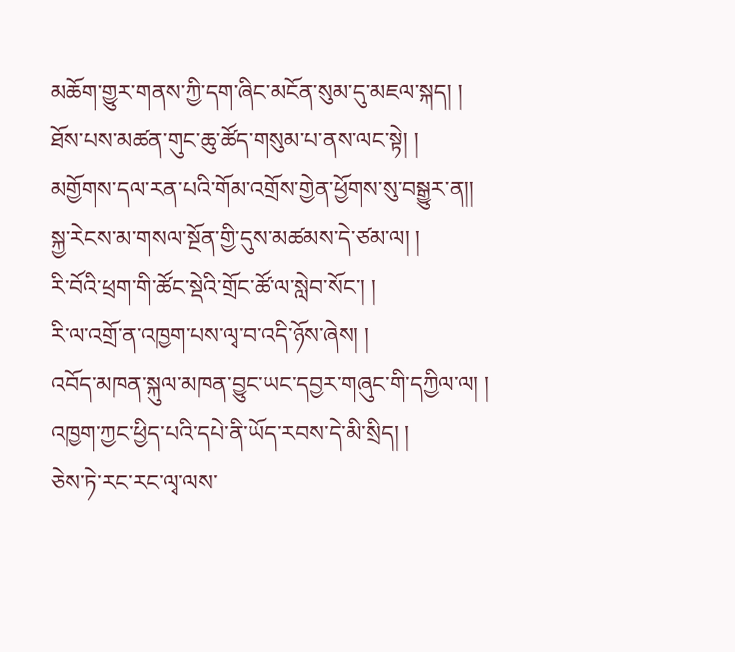མཆོག་གྱུར་གནས་ཀྱི་དག་ཞིང་མངོན་སུམ་དུ་མཇལ་སྐད། །
ཐོས་པས་མཚན་གུང་ཆུ་ཚོད་གསུམ་པ་ནས་ལང་སྟེ། །
མགྱོགས་དལ་རན་པའི་གོམ་འགྲོས་གྱེན་ཕྱོགས་སུ་བསྒྱུར་ན།།
སྐྱ་རེངས་མ་གསལ་སྔོན་གྱི་དུས་མཚམས་དེ་ཙམ་ལ། །
རི་བོའི་ཕྲག་གི་ཚོང་སྡེའི་གྲོང་ཚོ་ལ་སླེབ་སོང་། །
རི་ལ་འགྲོ་ན་འཁྱག་པས་ལྭ་བ་འདི་ཉོས་ཞེས། །
འབོད་མཁན་སྐུལ་མཁན་བྱུང་ཡང་དབྱར་གཞུང་གི་དཀྱིལ་ལ། །
འཁྱག་ཀྱང་ཕྱིད་པའི་དཔེ་ནི་ཡོད་རབས་དེ་མི་སྲིད། །
ཅེས་ཏེ་རང་རང་ལྭ་ལས་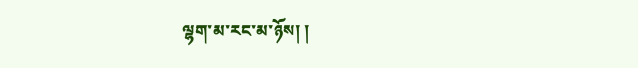ལྷག་མ་རང་མ་ཉོས། །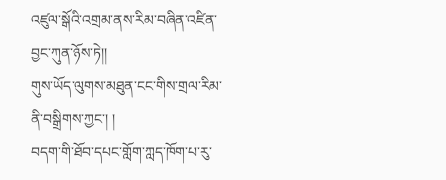འཛུལ་སྒོའི་འགྲམ་ནས་རིམ་བཞིན་འཛིན་བྱང་ཀུན་ཉོས་ཏེ།།
གུས་ཡོད་ལུགས་མཐུན་ངང་གིས་གྲལ་རིམ་ནི་བསྒྲིགས་ཀྱང་། །
བདག་གི་ཐོབ་དཔང་གློག་ཀླད་ཁོག་པ་རུ་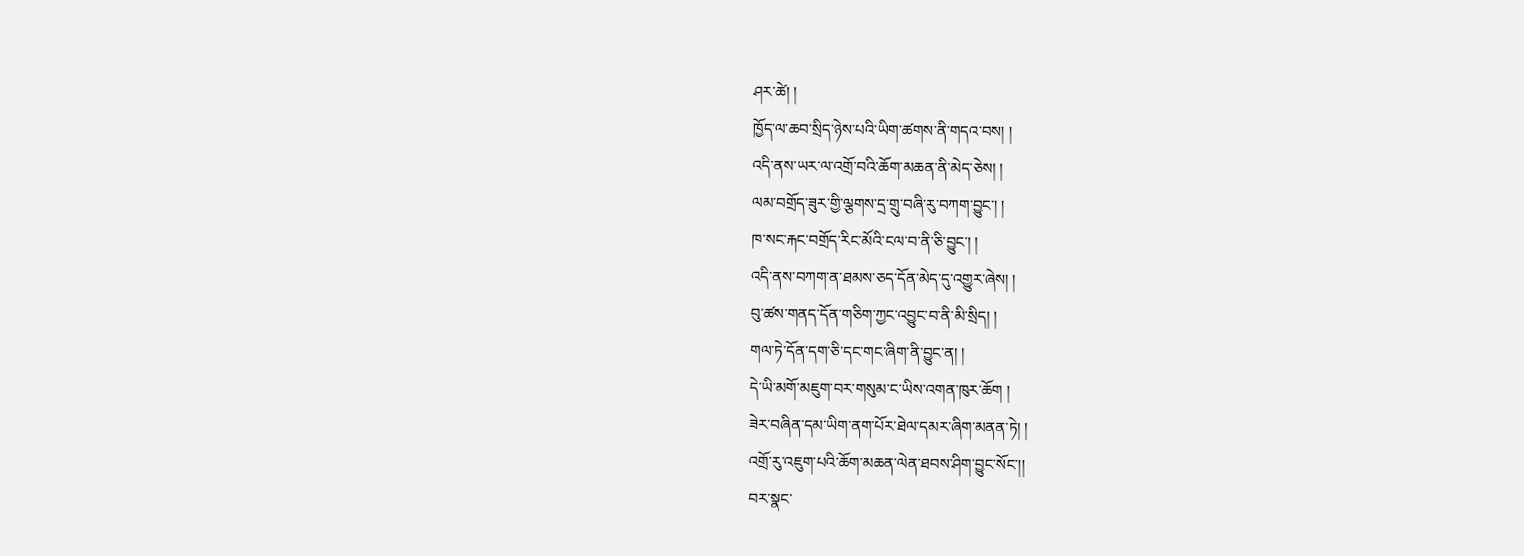ཤར་ཚེ། །
ཁྱོད་ལ་ཆབ་སྲིད་ཉེས་པའི་ཡིག་ཚགས་ནི་གདའ་བས། །
འདི་ནས་ཡར་ལ་འགྲོ་བའི་ཆོག་མཆན་ནི་མེད་ཅེས། །
ལམ་བགྲོད་ཟུར་གྱི་ལྕགས་དྲ་གྲུ་བཞི་རུ་བཀག་བྱུང་། །
ཁ་སང་རྐང་བགྲོད་རིང་མོའི་ངལ་བ་ནི་ཅི་བྱུང་། །
འདི་ནས་བཀག་ན་ཐམས་ཅད་དོན་མེད་དུ་འགྱུར་ཞེས། །
བུ་ཚས་གནད་དོན་གཅིག་ཀྱང་འབྱུང་བ་ནི་མི་སྲིད། །
གལ་ཏེ་དོན་དག་ཅི་དང་གང་ཞིག་ནི་བྱུང་ན། །
དེ་ཡི་མགོ་མཇུག་བར་གསུམ་ང་ཡིས་འགན་ཁུར་ཆོག །
ཟེར་བཞིན་དམ་ཡིག་ནག་པོར་ཐེལ་དམར་ཞིག་མནན་ཏེ། །
འགྲོ་རུ་འཇུག་པའི་ཆོག་མཆན་ལེན་ཐབས་ཤིག་བྱུང་སོང་།།
བར་སྣང་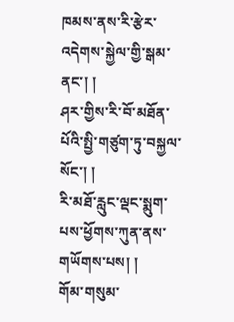ཁམས་ནས་རི་རྩེར་འདེགས་སྐྱེལ་གྱི་སྒམ་ནང་། །
ཤར་གྱིས་རི་བོ་མཐོན་པོའི་སྤྱི་གཙུག་ཏུ་བསྐྱལ་སོང་། །
རི་མཐོ་རླུང་ལྡང་སྨུག་པས་ཕྱོགས་ཀུན་ནས་གཡོགས་པས། །
གོམ་གསུམ་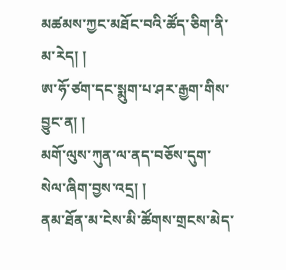མཚམས་ཀྱང་མཐོང་བའི་ཚོད་ཅིག་ནི་མ་རེད། །
ཨ་ཧོ་ཙག་དང་སྨུག་པ་ཤར་རྒྱག་གིས་བྱུང་ན། །
མགོ་ལུས་ཀུན་ལ་ནད་བཅོས་དུག་སེལ་ཞིག་བྱས་འདྲ། །
ནམ་ཐོན་མ་ངེས་མི་ཚོགས་གྲངས་མེད་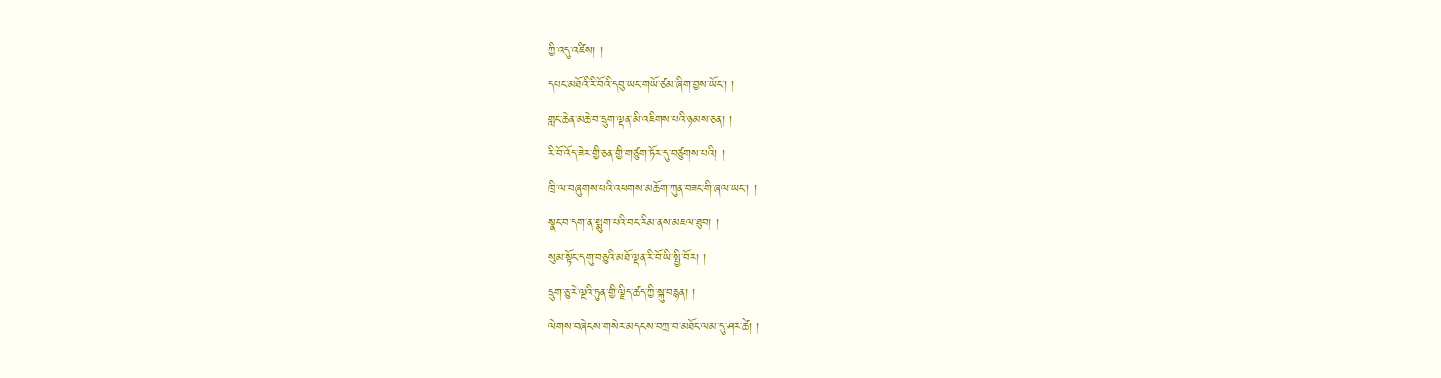ཀྱི་འདུ་འཛིས། །
དཔང་མཐོའི་རི་བོའི་དབུ་ཡང་གཡོ་ཙམ་ཞིག་བྱས་ཡོང་། །
གླང་ཆེན་མཆེ་བ་དྲུག་ལྡན་མི་འཇིགས་པའི་ཉམས་ཅན། །
རི་བོ་འོད་ཟེར་གྱི་ཅན་གྱི་གཙུག་ཏོར་དུ་བཙུགས་པའི། །
ཁྲི་ལ་བཞུགས་པའི་འཕགས་མཆོག་ཀུན་བཟང་གི་ཞལ་ཡང་། །
སྣང་བ་དག་ན་སྨུག་པའི་བང་རིམ་ནས་མཇལ་ཐུབ། །
སུམ་སྟོང་དགུ་བཅུའི་མཐོ་ལྡན་རི་བོ་ཡི་སྤྱི་བོར། །
དྲུག་ཅུ་རེ་ལྔའི་ཏུན་གྱི་ལྗིད་ཚད་ཀྱི་སྐུ་བརྙན། །
ལེགས་བཞེངས་གསེར་མདངས་བཀྲ་བ་མཐོང་ལམ་དུ་ཤར་ཚེ། །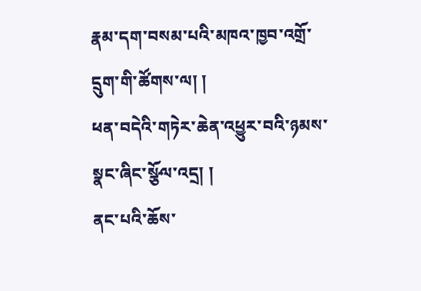རྣམ་དག་བསམ་པའི་མཁའ་ཁྱབ་འགྲོ་དྲུག་གི་ཚོགས་ལ། །
ཕན་བདེའི་གཏེར་ཆེན་འཕྱུར་བའི་ཉམས་སྣང་ཞིང་སྩོལ་འདྲ། །
ནང་པའི་ཆོས་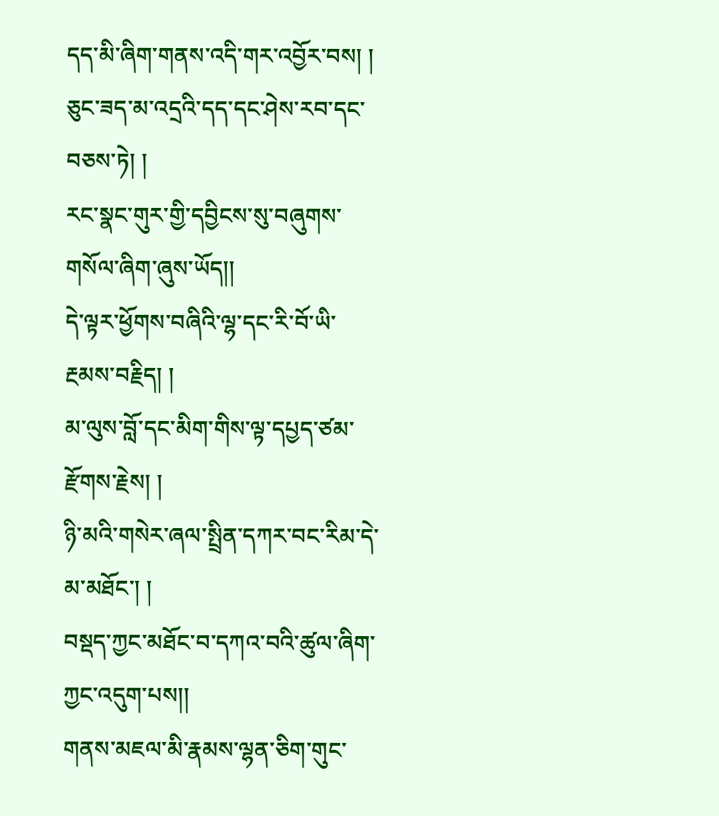དད་མི་ཞིག་གནས་འདི་གར་འབྱོར་བས། །
ཅུང་ཟད་མ་འདྲའི་དད་དང་ཤེས་རབ་དང་བཅས་ཏེ། །
རང་སྣང་གུར་གྱི་དབྱིངས་སུ་བཞུགས་གསོལ་ཞིག་ཞུས་ཡོད།།
དེ་ལྟར་ཕྱོགས་བཞིའི་ལྷ་དང་རི་བོ་ཡི་རྔམས་བརྗིད། །
མ་ལུས་བློ་དང་མིག་གིས་ལྟ་དཔྱད་ཙམ་རྫོགས་རྗེས། །
ཉི་མའི་གསེར་ཞལ་སྤྲིན་དཀར་བང་རིམ་དེ་མ་མཐོང་། །
བསྡད་ཀྱང་མཐོང་བ་དཀའ་བའི་ཚུལ་ཞིག་ཀྱང་འདུག་པས།།
གནས་མཇལ་མི་རྣམས་ལྷན་ཅིག་གུང་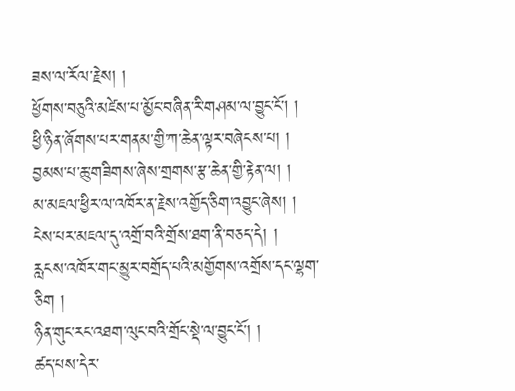ཟས་ལ་རོལ་རྗེས། །
ཕྱོགས་བཅུའི་མཛེས་པ་མྱོང་བཞིན་རི་གཤམ་ལ་བྱུང་ངོ་། །
ཕྱི་ཉིན་ཞོགས་པར་གནམ་གྱི་ཀ་ཆེན་ལྟར་བཞེངས་པ། །
བྱམས་པ་ཆུ་གཟིགས་ཞེས་གྲགས་རྩ་ཆེན་གྱི་རྟེན་ལ། །
མ་མཇལ་ཕྱིར་ལ་འཁོར་ན་རྗེས་འགྱོད་ཅིག་འབྱུང་ཞེས། །
ངེས་པར་མཇལ་དུ་འགྲོ་བའི་གྲོས་ཐག་ནི་བཅད་དེ། །
རླངས་འཁོར་གང་མྱུར་བགྲོད་པའི་མགྱོགས་འགྲོས་དང་ལྷག་ཅིག །
ཉིན་གུང་རང་འཐག་ལུང་བའི་གྲོང་སྡེ་ལ་བྱུང་ངོ་། །
ཚད་པས་དེར་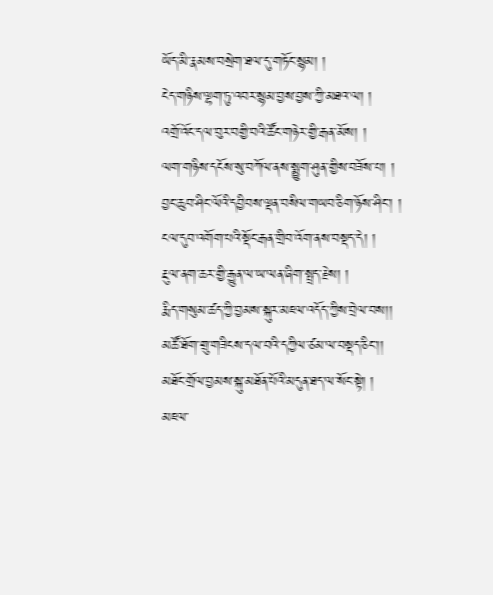ཡོད་མི་རྣམས་བསྲེག་ཐལ་དུ་གཏོང་སྙམ། །
ངེད་གཉིས་ལྷག་ཏུ་འབར་སྙམ་བྱས་བྱས་ཀྱི་མཐའ་ལ། །
འགྲོ་འོང་དལ་བུར་བགྱི་བའི་ཚོང་གཉེར་གྱི་རྒན་མོས། །
ལག་གཉིས་དངོས་སུ་བཀོལ་ནས་སྨྱུག་ཤུན་གྱིས་བཟོས་པ། །
བྱང་ཆུབ་ཤིང་ལོའི་དབྱིབས་ལྡན་བསིལ་གཡབ་ཅིག་ཉོས་ཤིང་། །
ངལ་དུབ་འགོག་པའི་སྡོང་རྒན་གྲིབ་འོག་ནས་བསྡད་དེ། །
རྔུལ་ནག་ཆར་གྱི་རྒྱུན་ལ་ཡ་ལན་ཞིག་སྤྲད་རྗེས། །
རྨིད་གསུམ་ཚད་ཀྱི་བྱམས་སྐུར་མཇལ་འདོད་ཀྱིས་བྲེལ་བས།།
མཚོ་ཐོག་གྲུ་གཟིངས་དལ་བའི་དཀྱིལ་ཙམ་ལ་བསྡད་ཅིང་།།
མཐོང་གྲོལ་བྱམས་སྐུ་མཐོན་པོའི་མདུན་ཐད་ལ་སོང་སྟེ། །
མཇལ་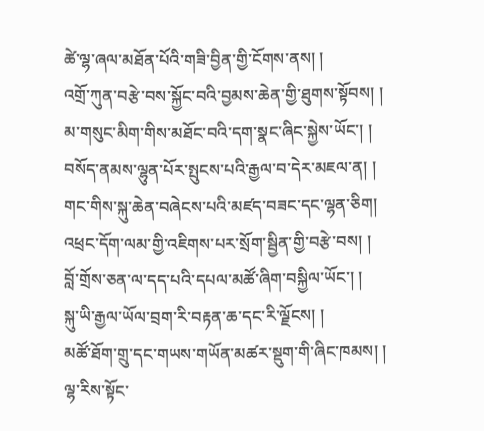ཚེ་ལྷ་ཞལ་མཐོན་པོའི་གཟི་བྱིན་གྱི་ངོགས་ནས། །
འགྲོ་ཀུན་བརྩེ་བས་སྐྱོང་བའི་བྱམས་ཆེན་གྱི་ཐུགས་སྟོབས། །
མ་གསུང་མིག་གིས་མཐོང་བའི་དག་སྣང་ཞིང་སྐྱེས་ཡོང་། །
བསོད་ནམས་ལྷུན་པོར་སྤུངས་པའི་རྒྱལ་བ་དེར་མཇལ་ན། །
གང་གིས་སྐུ་ཆེན་བཞེངས་པའི་མཛད་བཟང་དང་ལྷན་ཅིག།
འཕྲང་དོག་ལམ་གྱི་འཇིགས་པར་སྲོག་སྦྱིན་གྱི་བརྩེ་བས། །
བློ་གྲོས་ཅན་ལ་དད་པའི་དཔལ་མཚོ་ཞིག་བསྐྱིལ་ཡོང་། །
སྐུ་ཡི་རྒྱལ་ཡོལ་བྲག་རི་བརྟན་ཆ་དང་རི་ལྗོངས། །
མཚོ་ཐོག་གྲུ་དང་གཡས་གཡོན་མཚར་སྡུག་གི་ཞིང་ཁམས། །
ལྷ་རིས་སྟོང་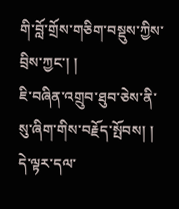གི་བློ་གྲོས་གཅིག་བསྡུས་ཀྱིས་བྲིས་ཀྱང་། །
ཇི་བཞིན་འགྲུབ་ཐུབ་ཅེས་ནི་སུ་ཞིག་གིས་བརྗོད་སྤོབས། །
དེ་ལྟར་དལ་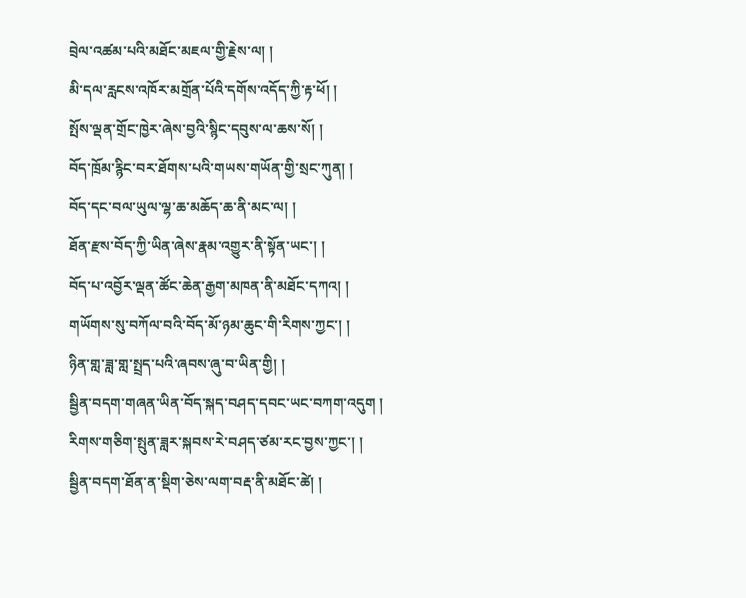བྲེལ་འཚམ་པའི་མཐོང་མཇལ་གྱི་རྗེས་ལ། །
མི་དལ་རླངས་འཁོར་མགྲོན་པོའི་དགོས་འདོད་ཀྱི་རྟ་ཕོ། །
སྤོས་ལྡན་གྲོང་ཁྱེར་ཞེས་བྱའི་སྙིང་དབུས་ལ་ཆས་སོ། །
བོད་ཁྲོམ་རྙིང་བར་ཐོགས་པའི་གཡས་གཡོན་གྱི་སྲང་ཀུན། །
བོད་དང་བལ་ཡུལ་ལྷ་ཆ་མཆོད་ཆ་ནི་མང་ལ། །
ཐོན་རྫས་བོད་ཀྱི་ཡིན་ཞེས་རྣམ་འགྱུར་ནི་སྟོན་ཡང་། །
བོད་པ་འབྱོར་ལྡན་ཚོང་ཆེན་རྒྱག་མཁན་ནི་མཐོང་དཀའ། །
གཡོགས་སུ་བཀོལ་བའི་བོད་མོ་ཉམ་ཆུང་གི་རིགས་ཀྱང་། །
ཉིན་གླ་ཟླ་གླ་སྤྲད་པའི་ཞབས་ཞུ་བ་ཡིན་གྱི། །
སྦྱིན་བདག་གཞན་ཡིན་བོད་སྐད་བཤད་དབང་ཡང་བཀག་འདུག །
རིགས་གཅིག་སྤུན་ཟླར་སྐབས་རེ་བཤད་ཙམ་རང་བྱས་ཀྱང་། །
སྦྱིན་བདག་ཐོན་ན་སྡིག་ཅེས་ལག་བརྡ་ནི་མཐོང་ཚེ། །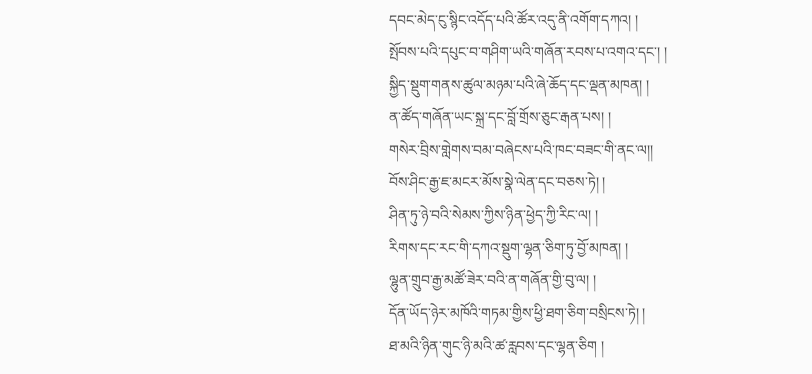དབང་མེད་ངུ་སྙིང་འདོད་པའི་ཚོར་འདུ་ནི་འགོག་དཀའ། །
སྤོབས་པའི་དཔུང་བ་གཤིག་ཡའི་གཞོན་རབས་པ་འགའ་དང་། །
སྐྱིད་སྡུག་གནས་ཚུལ་མཉམ་པའི་ཞེ་ཆོད་དང་ལྡན་མཁན། །
ན་ཚོད་གཞོན་ཡང་སྐྲ་དང་བློ་གྲོས་ཅུང་རྒན་པས། །
གསེར་བྲིས་གླེགས་བམ་བཞེངས་པའི་ཁང་བཟང་གི་ནང་ལ།།
བོས་ཤིང་རྒྱ་ཇ་མངར་མོས་སྣེ་ལེན་དང་བཅས་ཏེ། །
ཤིན་ཏུ་ཉེ་བའི་སེམས་ཀྱིས་ཉིན་ཕྱེད་ཀྱི་རིང་ལ། །
རིགས་དང་རང་གི་དཀའ་སྡུག་ལྷན་ཅིག་ཏུ་བྱོ་མཁན། །
ལྷུན་གྲུབ་རྒྱ་མཚོ་ཟེར་བའི་ན་གཞོན་གྱི་བུ་ལ། །
དོན་ཡོད་ཉེར་མཁོའི་གཏམ་གྱིས་ཕྱི་ཐག་ཅིག་བསྲིངས་ཏེ། །
ཐ་མའི་ཉིན་གུང་ཉི་མའི་ཚ་རླབས་དང་ལྷན་ཅིག །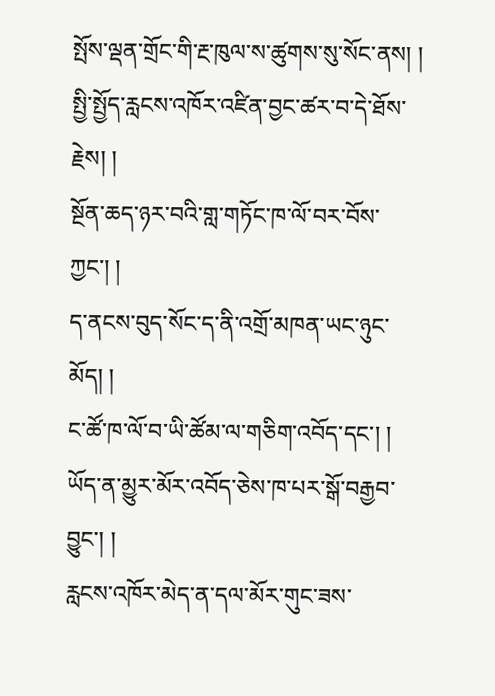སྤོས་ལྡན་གྲོང་གི་རྔ་ཁུལ་ས་ཚུགས་སུ་སོང་ནས། །
སྤྱི་སྤྱོད་རླངས་འཁོར་འཛིན་བྱང་ཚར་བ་དེ་ཐོས་རྗེས། །
སྔོན་ཆད་ཉར་བའི་གླ་གཏོང་ཁ་ལོ་བར་བོས་ཀྱང་། །
ད་ནངས་བུད་སོང་ད་ནི་འགྲོ་མཁན་ཡང་ཉུང་མོད། །
ང་ཚོ་ཁ་ལོ་བ་ཡི་ཚོམ་ལ་གཅིག་འབོད་དང་། །
ཡོད་ན་མྱུར་མོར་འབོད་ཅེས་ཁ་པར་སྒོ་བརྒྱབ་བྱུང་། །
རླངས་འཁོར་མེད་ན་དལ་མོར་གུང་ཟས་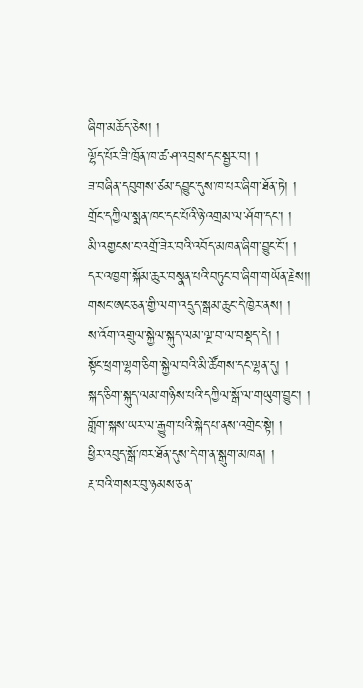ཞིག་མཆོད་ཅེས། །
ལྷོད་པོར་ཟི་ཁྲོན་ཁ་ཚ་ཤ་འབྲས་དང་སྦྱར་བ། །
ཟ་བཞིན་དབུགས་ཙམ་དབྱུང་དུས་ཁ་པར་ཞིག་ཐོན་ཏེ། །
གྲོང་དཀྱིལ་སྨན་ཁང་དང་པོའི་ཉེ་འགྲམ་ལ་ཤོག་དང་། །
མི་འགྱངས་ང་འགྲོ་ཟེར་བའི་འབོད་མཁན་ཞིག་བྱུང་ངོ་། །
དར་འཁྱག་སྐོམ་ཆུར་བསྣན་པའི་བཏུང་བ་ཞིག་གཡོན་རྗེས།།
གསང་ཨང་ཅན་གྱི་ལག་འདྲུད་སྒམ་ཆུང་དེ་ཁྱེར་ནས། །
ས་འོག་འགྲུལ་སྐྱེལ་སྐུད་ལམ་ལྔ་བ་ལ་བསྡད་དེ། །
སྟོང་ཕྲག་ལྷག་ཅིག་སྐྱེལ་བའི་མི་ཚོགས་དང་ལྷན་དུ། །
སྐད་ཅིག་སྐུད་ལམ་གཉིས་པའི་དཀྱིལ་སྒོ་ལ་གཡུག་བྱུང་། །
གློག་སྐས་ཡར་ལ་རྒྱུག་པའི་སྐེད་པ་ནས་འགྲེང་སྟེ། །
ཕྱིར་འབུད་སྒོ་ཁར་ཐོན་དུས་དེ་ག་ན་སྒུག་མཁན། །
རྔ་བའི་གསར་བུ་ཉམས་ཅན་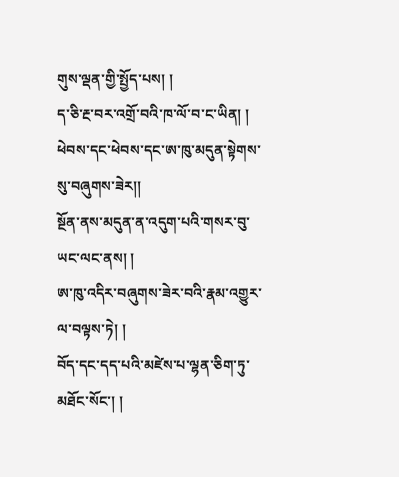གུས་ལྡན་གྱི་སྤྱོད་པས། །
ད་ཅི་རྔ་བར་འགྲོ་བའི་ཁ་ལོ་བ་ང་ཡིན། །
ཕེབས་དང་ཕེབས་དང་ཨ་ཁུ་མདུན་སྟེགས་སུ་བཞུགས་ཟེར།།
སྔོན་ནས་མདུན་ན་འདུག་པའི་གསར་བུ་ཡང་ལང་ནས། །
ཨ་ཁུ་འདིར་བཞུགས་ཟེར་བའི་རྣམ་འགྱུར་ལ་བལྟས་ཏེ། །
བོད་དང་དད་པའི་མཛེས་པ་ལྷན་ཅིག་ཏུ་མཐོང་སོང་། །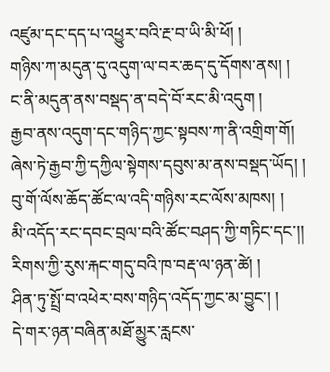འཛུམ་དང་དད་པ་འཕྱུར་བའི་རྔ་བ་ཡི་མི་ཕོ། །
གཉིས་ཀ་མདུན་དུ་འདུག་ལ་བར་ཆད་དུ་དོགས་ནས། །
ང་ནི་མདུན་ནས་བསྡད་ན་བདེ་བོ་རང་མི་འདུག །
རྒྱབ་ནས་འདུག་དང་གཉིད་ཀྱང་སྟབས་ཀ་ནི་འགྲིག་གོ།
ཞེས་ཏེ་རྒྱབ་ཀྱི་དཀྱིལ་སྟེགས་དབུས་མ་ནས་བསྡད་ཡོད། །
བུ་གོ་ལོས་ཆོད་ཚོང་ལ་འདི་གཉིས་རང་ལོས་མཁས། །
མི་འདོད་རང་དབང་བྲལ་བའི་ཚོང་བཤད་ཀྱི་གཏིང་དང་།།
རིགས་ཀྱི་རུས་རྐང་གདུ་བའི་ཁ་བརྡ་ལ་ཉན་ཚེ། །
ཤིན་ཏུ་སྤྲོ་བ་འཕེར་བས་གཉིད་འདོད་ཀྱང་མ་བྱུང་། །
དེ་གར་ཉན་བཞིན་མཐོ་མྱུར་རླངས་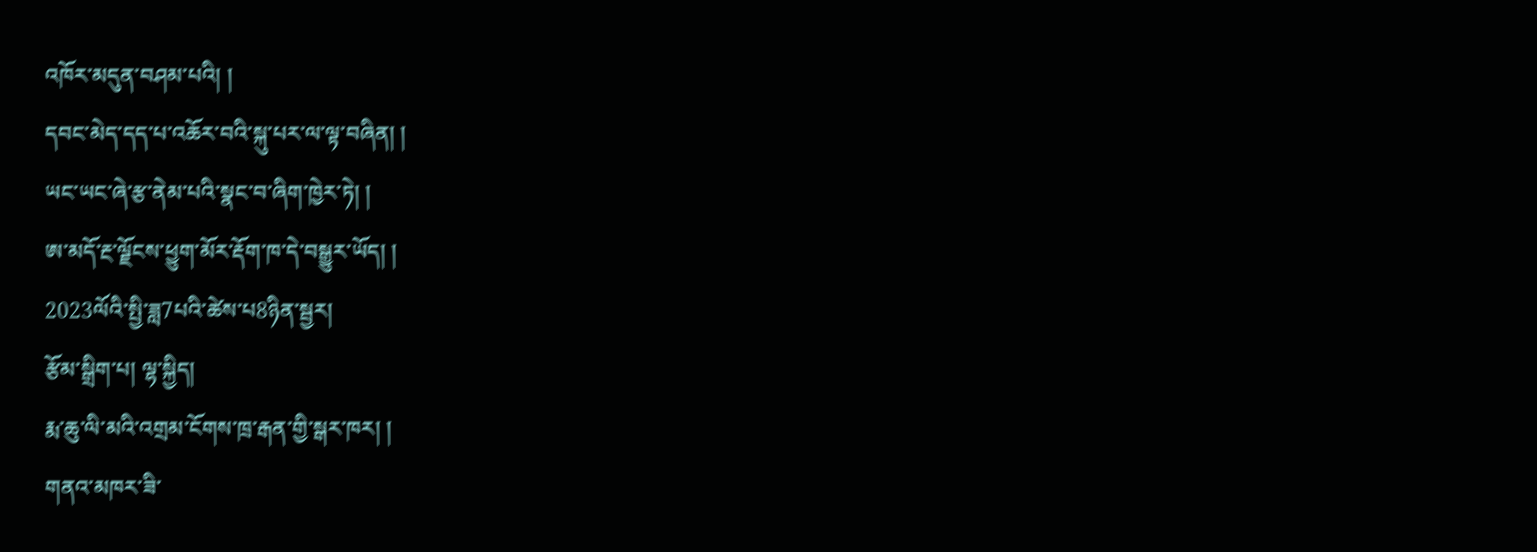འཁོར་མདུན་བཤམ་པའི། །
དབང་མེད་དད་པ་འཆོར་བའི་སྐུ་པར་ལ་ལྟ་བཞིན། །
ཡང་ཡང་ཞེ་རྩ་ནེམ་པའི་སྣང་བ་ཞིག་ཁྱེར་ཏེ། །
ཨ་མདོ་རྔ་ལྗོངས་ཕྱུག་མོར་རྡོག་ཁ་དེ་བསྒྱུར་ཡོད། །
2023ལོའི་སྤྱི་ཟླ7པའི་ཚེས་པ8ཉིན་སྦྱར།
རྩོམ་སྒྲིག་པ། ལྷ་སྐྱིད།
རྨ་ཆུ་ལི་མའི་འགྲམ་ངོགས་ཁྲ་རྒན་གྱི་སྒར་ཁར། །
གནའ་མཁར་ཟི་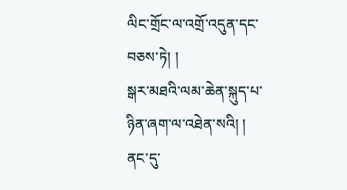ལིང་གྲོང་ལ་འགྲོ་འདུན་དང་བཅས་ཏེ། །
སྒར་མཐའི་ལམ་ཆེན་སྐུད་པ་ཉིན་ཞག་ལ་འཐེན་སའི། །
ནང་དུ་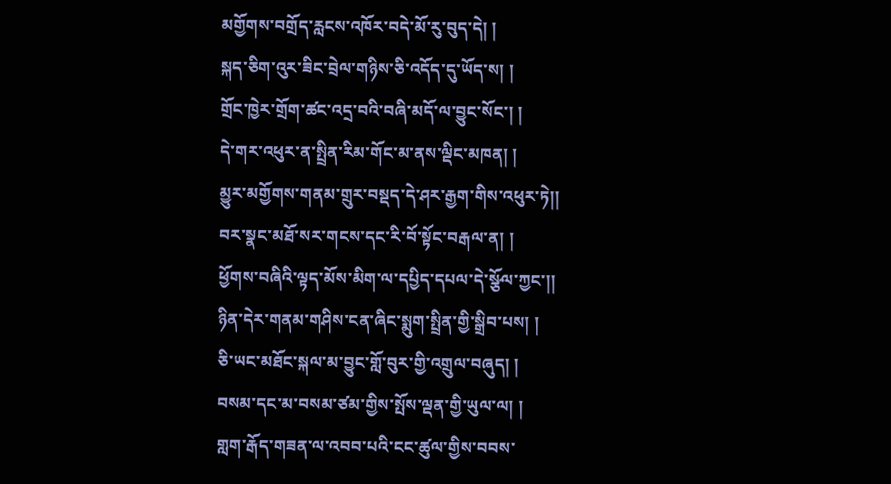མགྱོགས་བགྲོད་རླངས་འཁོར་བདེ་མོ་རུ་བུད་དེ། །
སྐད་ཅིག་འུར་ཟིང་བྲེལ་གཉིས་ཅི་འདོད་དུ་ཡོད་ས། །
གྲོང་ཁྱེར་གྲོག་ཚང་འདྲ་བའི་བཞི་མདོ་ལ་བྱུང་སོང་། །
དེ་གར་འཕུར་ན་སྤྲིན་རིམ་གོང་མ་ནས་ལྡིང་མཁན། །
མྱུར་མགྱོགས་གནམ་གྲུར་བསྡད་དེ་ཤར་རྒྱག་གིས་འཕུར་ཏེ།།
བར་སྣང་མཐོ་སར་གངས་དང་རི་བོ་སྟོང་བརྒལ་ན། །
ཕྱོགས་བཞིའི་ལྟད་མོས་མིག་ལ་དཔྱིད་དཔལ་དེ་སྩོལ་ཀྱང་།།
ཉིན་དེར་གནམ་གཤིས་ངན་ཞིང་སྨུག་སྤྲིན་གྱི་སྒྲིབ་པས། །
ཅི་ཡང་མཐོང་སྐལ་མ་བྱུང་གློ་བུར་གྱི་འགྲུལ་བཞུད། །
བསམ་དང་མ་བསམ་ཙམ་གྱིས་སྤོས་ལྡན་གྱི་ཡུལ་ལ། །
གླག་རྒོད་གཟན་ལ་འབབ་པའི་ངང་ཚུལ་གྱིས་བབས་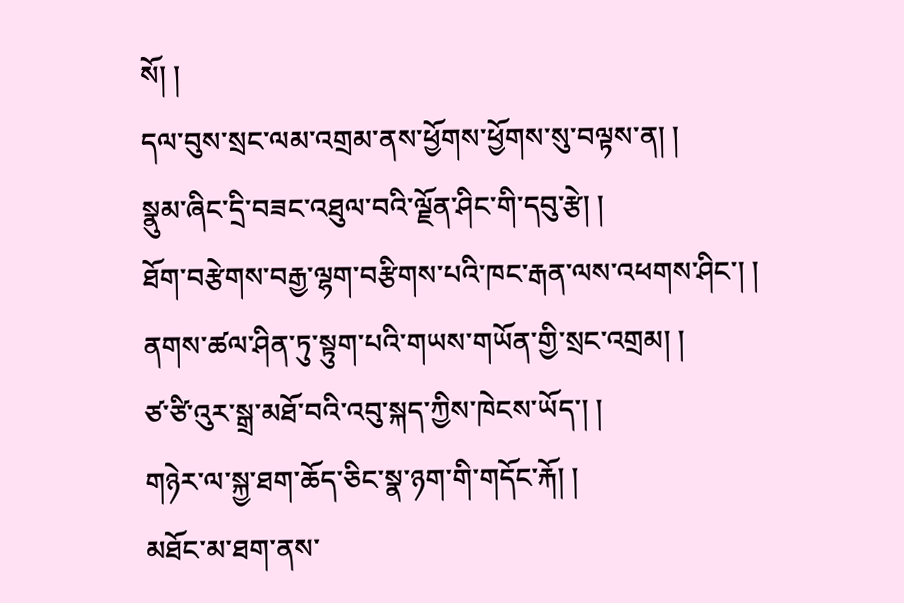སོ། །
དལ་བུས་སྲང་ལམ་འགྲམ་ནས་ཕྱོགས་ཕྱོགས་སུ་བལྟས་ན། །
སྣུམ་ཞིང་དྲི་བཟང་འཐུལ་བའི་ལྗོན་ཤིང་གི་དབུ་རྩེ། །
ཐོག་བརྩེགས་བརྒྱ་ལྷག་བརྩིགས་པའི་ཁང་རྒན་ལས་འཕགས་ཤིང་། །
ནགས་ཚལ་ཤིན་ཏུ་སྟུག་པའི་གཡས་གཡོན་གྱི་སྲང་འགྲམ། །
ཙ་ཙི་འུར་སྒྲ་མཐོ་བའི་འབུ་སྐད་ཀྱིས་ཁེངས་ཡོད་། །
གཉེར་ལ་སྐྱ་ཐག་ཆོད་ཅིང་སྣ་ཉག་གི་གདོང་རྐོ། །
མཐོང་མ་ཐག་ནས་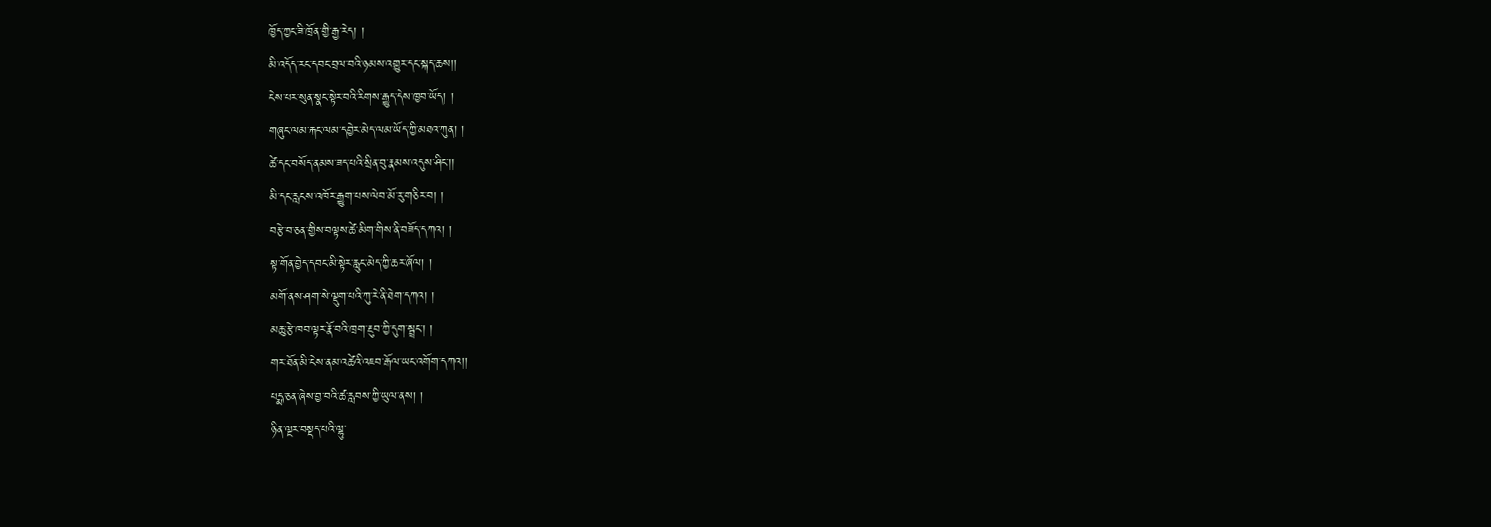ཁྱོད་ཀྱང་ཟི་ཁྲོན་གྱི་རྒྱ་རེད། །
མི་འདོད་རང་དབང་བྲལ་བའི་ཉམས་འགྱུར་དང་སྐད་ཆས།།
ངེས་པར་སུན་སྣང་སྟེར་བའི་རིགས་རྒྱུད་དེས་ཁྱབ་ཡོད། །
གཞུང་ལམ་རྐང་ལམ་དབྱེར་མེད་ལམ་ཡོད་ཀྱི་མཐའ་ཀུན། །
ཚེ་དང་བསོད་ནམས་ཟད་པའི་སྲིན་བུ་རྣམས་འདུས་ཤིང་།།
མི་དང་རླངས་འཁོར་རྒྱུག་པས་ལེབ་མོ་རུ་གཅིར་བ། །
བརྩེ་བ་ཅན་གྱིས་བལྟས་ཚེ་མིག་གིས་ནི་བཟོད་དཀའ། །
སྟ་གོན་བྱེད་དབང་མི་སྟེར་རླུང་མེད་ཀྱི་ཆར་ཞོལ། །
མགོ་ནས་ཤག་སེ་ལྡུག་པའི་ཀུ་རེ་ནི་ཐེག་དཀའ། །
མཆུ་རྩེ་ཁབ་ལྟར་རྣོ་བའི་ཁྲག་རྔུབ་ཀྱི་དུག་སྦྲང་། །
གར་ཐོན་མི་ངེས་ནམ་འཚེའི་འཇབ་རྒོལ་ཡང་འགོག་དཀའ།།
པདྨ་ཅན་ཞེས་བྱ་བའི་ཚ་རླབས་ཀྱི་ཡུལ་ནས། །
ཉིན་ལྔར་བསྡད་པའི་ལྷུ་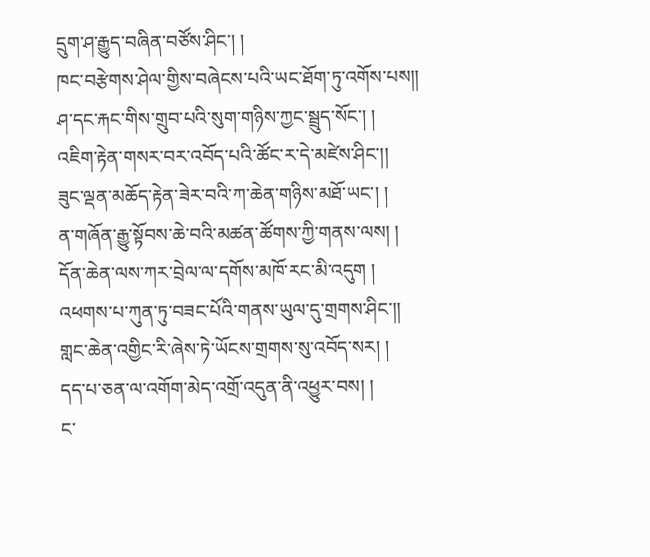དྲུག་ཤ་རྒྱུད་བཞིན་བཙོས་ཤིང་། །
ཁང་བརྩེགས་ཤེལ་གྱིས་བཞེངས་པའི་ཡང་ཐོག་ཏུ་འགོས་པས།།
ཤ་དང་རྐང་གིས་གྲུབ་པའི་སུག་གཉིས་ཀྱང་སྦྲུད་སོང་། །
འཇིག་རྟེན་གསར་བར་འབོད་པའི་ཚོང་ར་དེ་མཛེས་ཤིང་།།
ཟུང་ལྡན་མཆོད་རྟེན་ཟེར་བའི་ཀ་ཆེན་གཉིས་མཐོ་ཡང་། །
ན་གཞོན་རྒྱུ་སྟོབས་ཆེ་བའི་མཚན་ཚོགས་ཀྱི་གནས་ལས། །
དོན་ཆེན་ལས་ཀར་བྲེལ་ལ་དགོས་མཁོ་རང་མི་འདུག །
འཕགས་པ་ཀུན་ཏུ་བཟང་པོའི་གནས་ཡུལ་དུ་གྲགས་ཤིང་།།
གླང་ཆེན་འགྱིང་རི་ཞེས་ཏེ་ཡོངས་གྲགས་སུ་འབོད་སར། །
དད་པ་ཅན་ལ་འགོག་མེད་འགྲོ་འདུན་ནི་འཕྱུར་བས། །
ང་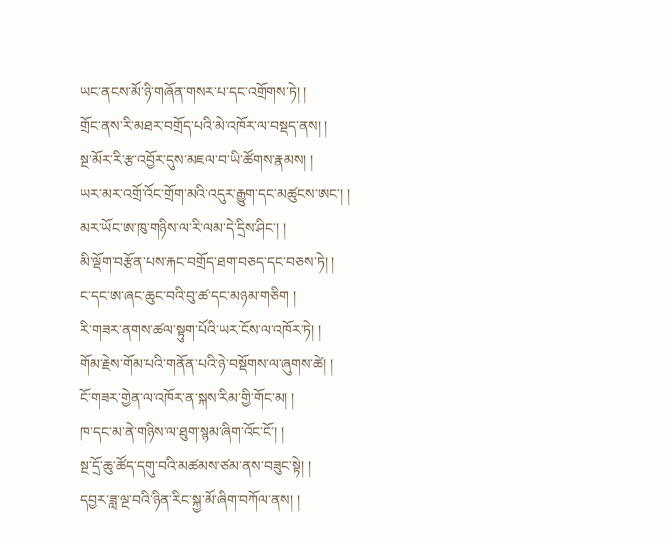ཡང་ནངས་མོ་ཉི་གཞོན་གསར་པ་དང་འགྲོགས་ཏེ། །
གྲོང་ནས་རི་མཐར་བགྲོད་པའི་མེ་འཁོར་ལ་བསྡད་ནས། །
སྔ་མོར་རི་རྩ་འབྱོར་དུས་མཇལ་བ་ཡི་ཚོགས་རྣམས། །
ཡར་མར་འགྲོ་འོང་གྲོག་མའི་འདུར་རྒྱུག་དང་མཚུངས་ཨང་། །
མར་ཡོང་ཨ་ཁུ་གཉིས་ལ་རི་ལམ་དེ་དྲིས་ཤིང་། །
མི་ལྡོག་བརྩོན་པས་རྐང་བགྲོད་ཐག་བཅད་དང་བཅས་ཏེ། །
ང་དང་ཨ་ཞང་ཆུང་བའི་བུ་ཚ་དང་མཉམ་གཅིག །
རི་གཟར་ནགས་ཚལ་སྟུག་པོའི་ཡར་ངོས་ལ་འཁོར་ཏེ། །
གོམ་རྗེས་གོམ་པའི་གནོན་པའི་ཉེ་བསྡོགས་ལ་ཞུགས་ཚེ། །
ངོ་གཟར་གྱེན་ལ་འཁོར་ན་སྐས་རིམ་གྱི་གོང་མ། །
ཁ་དང་མ་ནེ་གཉིས་ལ་ཐུག་སྙམ་ཞིག་འོང་ངོ་། །
སྔ་དྲོ་ཆུ་ཚོད་དགུ་བའི་མཚམས་ཙམ་ནས་བཟུང་སྟེ། །
དབྱར་ཟླ་ལྔ་བའི་ཉིན་རིང་སྐྱ་མོ་ཞིག་བཀོལ་ནས། །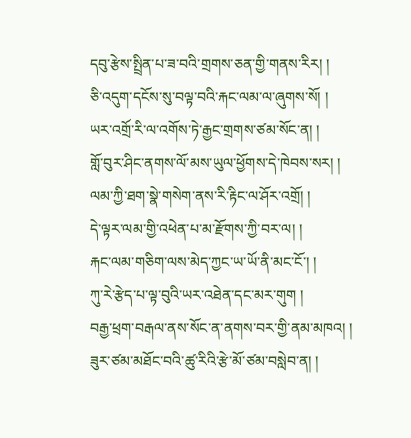དབུ་རྩེས་སྤྲིན་པ་ཟ་བའི་གྲགས་ཅན་གྱི་གནས་རིར། །
ཅི་འདུག་དངོས་སུ་བལྟ་བའི་རྐང་ལམ་ལ་ཞུགས་སོ། །
ཡར་འགྲོ་རི་ལ་འགོས་ཏེ་རྒྱང་གྲགས་ཙམ་སོང་ན། །
གློ་བུར་ཤིང་ནགས་ལོ་མས་ཡུལ་ཕྱོགས་དེ་ཁེབས་སར། །
ལམ་ཀྱི་ཐག་སྣེ་གསེག་ནས་རི་རྟིང་ལ་ཤོར་འགྲོ། །
དེ་ལྟར་ལམ་གྱི་འཕེན་པ་མ་རྫོགས་ཀྱི་བར་ལ། །
རྐང་ལམ་གཅིག་ལས་མེད་ཀྱང་ཡ་ཡོ་ནི་མང་ངོ་། །
ཀུ་རེ་རྩེད་པ་ལྟ་བུའི་ཡར་འཐེན་དང་མར་གུག །
བརྒྱ་ཕྲག་བརྒལ་ནས་སོང་ན་ནགས་བར་གྱི་ནམ་མཁའ། །
ཟུར་ཙམ་མཐོང་བའི་ཚུ་རིའི་རྩེ་མོ་ཙམ་བསླེབ་ན། །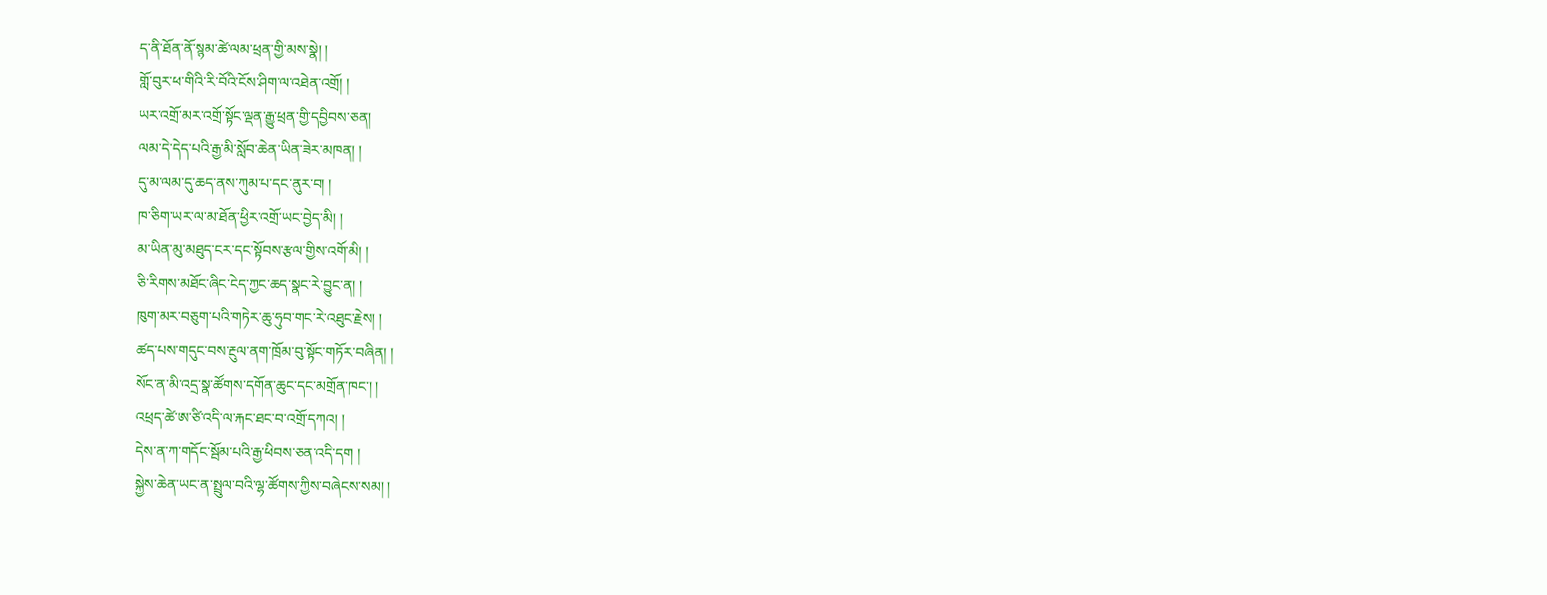ད་ནི་ཐོན་ནོ་སྙམ་ཚེ་ལམ་ཕྲན་གྱི་མས་སྣེ། །
གློ་བུར་ཕ་གིའི་རི་བོའི་ངོས་ཤིག་ལ་འཐེན་འགྲོ། །
ཡར་འགྲོ་མར་འགྲོ་སྟོང་ལྡན་རྒྱུ་ཕྲན་གྱི་དབྱིབས་ཅན།
ལམ་དེ་དེད་པའི་རྒྱ་མི་སློབ་ཆེན་ཡིན་ཟེར་མཁན། །
དུ་མ་ལམ་དུ་ཆད་ནས་ཀུམ་པ་དང་ནུར་བ། །
ཁ་ཅིག་ཡར་ལ་མ་ཐོན་ཕྱིར་འགྲོ་ཡང་བྱེད་མི། །
མ་ཡིན་མུ་མཐུད་ངར་དང་སྟོབས་རྩལ་གྱིས་འགོ་མི། །
ཅི་རིགས་མཐོང་ཞིང་ངེད་ཀྱང་ཆད་སྣང་རེ་བྱུང་ན། །
ཁུག་མར་བཅུག་པའི་གཏེར་ཆུ་ཧུབ་གང་རེ་འཐུང་རྗེས། །
ཚད་པས་གདུང་བས་རྔུལ་ནག་ཁྲོམ་བུ་སྟོང་གཏོར་བཞིན། །
སོང་ན་མི་འདྲ་སྣ་ཚོགས་དགོན་ཆུང་དང་མགྲོན་ཁང་། །
འཕྲད་ཚེ་ཨ་ཙི་འདི་ལ་རྐང་ཐང་བ་འགྲོ་དཀའ། །
དེས་ན་ཀ་གདོང་སྦོམ་པའི་རྒྱ་ཕིབས་ཅན་འདི་དག །
སྐྱེས་ཆེན་ཡང་ན་སྤྲུལ་བའི་ལྷ་ཚོགས་ཀྱིས་བཞེངས་སམ། །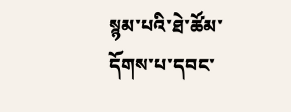སྙམ་པའི་ཐེ་ཚོམ་དོགས་པ་དབང་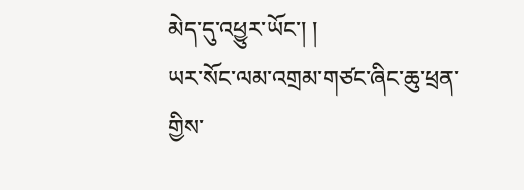མེད་དུ་འཕྱུར་ཡོང་། །
ཡར་སོང་ལམ་འགྲམ་གཙང་ཞིང་ཆུ་ཕྲན་གྱིས་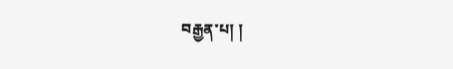བརྒྱན་པ། །